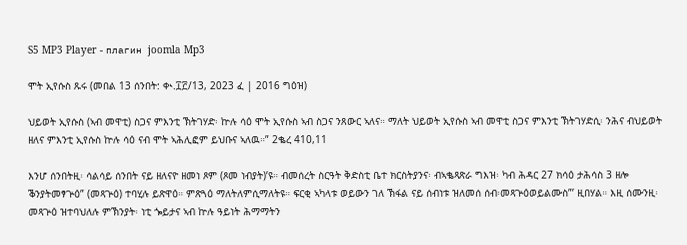S5 MP3 Player - плагин joomla Mp3

ሞት ኢየሱስ ጹሩ (መበል 13 ሰንበት: ቊ.፲፫/13, 2023 ፈ | 2016 ግዕዝ)

ህይወት ኢየሱስ (ኣብ መዋቲ) ስጋና ምእንቲ ኽትገሃድ፡ ኵሉ ሳዕ ሞት ኢየሱስ ኣብ ስጋና ንጸውር ኣለና። ማለት ህይወት ኢየሱስ ኣብ መዋቲ ስጋና ምእንቲ ኽትገሃድሲ፡ ንሕና ብህይወት ዘለና ምእንቲ ኢየሱስ ኵሉ ሳዕ ናብ ሞት ኣሕሊፎም ይህቡና ኣለዉ።” 2ቈረ 410,11

እንሆ ሰንበትዚ፡ ሳልሳይ ሰንበት ናይ ዘለናዮ ዘመነ ጾም (ጾመ ነብያት)’ዩ። ብመሰረት ስርዓት ቅድስቲ ቤተ ክርስትያንና፡ ብኣቈጻጽራ ግእዝ፡ ካብ ሕዳር 27 ክሳዕ ታሕሳስ 3 ዘሎ ቕንያትመፃጕዕ” (መጻጕዕ) ተባሂሉ ይጽዋዕ። ምጽጓዕ ማለትለምሲማለትዩ። ፍርቂ ኣካላቱ ወይውን ገለ ኽፋል ናይ ሰብነቱ ዝለመሰ ሰብ፡መጻጕዕወይልሙስ”’ ዚበሃል። እዚ ሰሙንዚ፡ መጻጕዕ ዝተባህለሉ ምኽንያት፡ ነቲ ጐይታና ኣብ ኵሉ ዓይነት ሕማማትን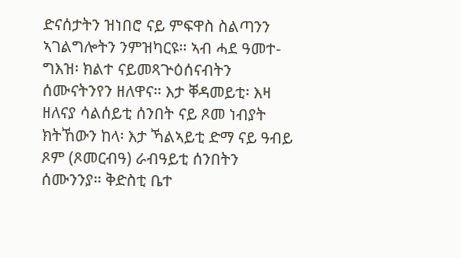ድናሰታትን ዝነበሮ ናይ ምፍዋስ ስልጣንን ኣገልግሎትን ንምዝካርዩ። ኣብ ሓደ ዓመተ-ግእዝ፡ ክልተ ናይመጻጕዕሰናብትን ሰሙናትንየን ዘለዋና። እታ ቐዳመይቲ፡ እዛ ዘለናያ ሳልሰይቲ ሰንበት ናይ ጾመ ነብያት ክትኸውን ከላ፡ እታ ኻልኣይቲ ድማ ናይ ዓብይ ጾም (ጾመርብዓ) ራብዓይቲ ሰንበትን ሰሙንንያ። ቅድስቲ ቤተ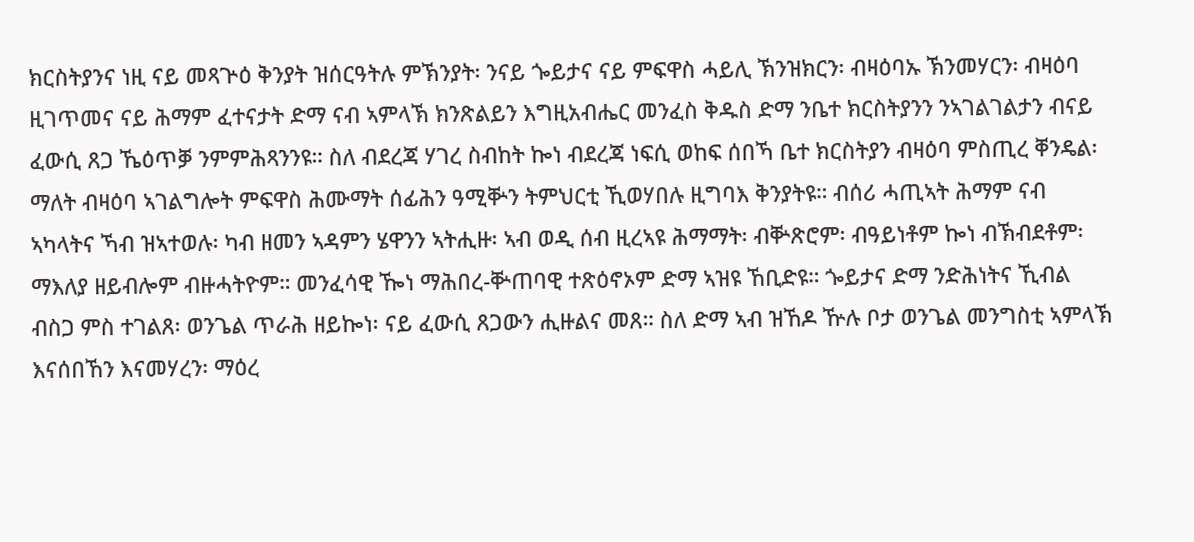ክርስትያንና ነዚ ናይ መጻጕዕ ቅንያት ዝሰርዓትሉ ምኽንያት፡ ንናይ ጐይታና ናይ ምፍዋስ ሓይሊ ኽንዝክርን፡ ብዛዕባኡ ኽንመሃርን፡ ብዛዕባ ዚገጥመና ናይ ሕማም ፈተናታት ድማ ናብ ኣምላኽ ክንጽልይን እግዚአብሔር መንፈስ ቅዱስ ድማ ንቤተ ክርስትያንን ንኣገልገልታን ብናይ ፈውሲ ጸጋ ኼዕጥቓ ንምምሕጻንንዩ። ስለ ብደረጃ ሃገረ ስብከት ኰነ ብደረጃ ነፍሲ ወከፍ ሰበኻ ቤተ ክርስትያን ብዛዕባ ምስጢረ ቐንዴል፡ ማለት ብዛዕባ ኣገልግሎት ምፍዋስ ሕሙማት ሰፊሕን ዓሚቝን ትምህርቲ ኺወሃበሉ ዚግባእ ቅንያትዩ። ብሰሪ ሓጢኣት ሕማም ናብ ኣካላትና ኻብ ዝኣተወሉ፡ ካብ ዘመን ኣዳምን ሄዋንን ኣትሒዙ፡ ኣብ ወዲ ሰብ ዚረኣዩ ሕማማት፡ ብቝጽሮም፡ ብዓይነቶም ኰነ ብኽብደቶም፡ ማእለያ ዘይብሎም ብዙሓትዮም። መንፈሳዊ ዀነ ማሕበረ-ቝጠባዊ ተጽዕኖኦም ድማ ኣዝዩ ኸቢድዩ። ጐይታና ድማ ንድሕነትና ኺብል ብስጋ ምስ ተገልጸ፡ ወንጌል ጥራሕ ዘይኰነ፡ ናይ ፈውሲ ጸጋውን ሒዙልና መጸ። ስለ ድማ ኣብ ዝኸዶ ዅሉ ቦታ ወንጌል መንግስቲ ኣምላኽ እናሰበኸን እናመሃረን፡ ማዕረ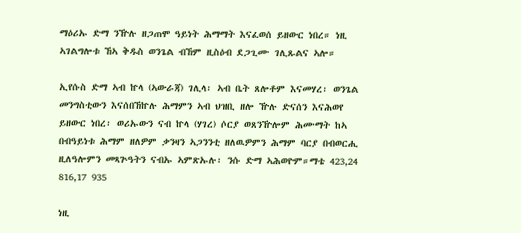ማዕሪኡ ድማ ንዅሉ ዘጋጠሞ ዓይነት ሕማማት እናፈወሰ ይዘውር ነበረ። ነዚ ኣገልግሎቱ ኸኣ ቅዱስ ወንጌል ብኸም ዚስዕብ ደጋጊሙ ገሊጹልና ኣሎ።

ኢየሱስ ድማ ኣብ ኵላ (ኣውራጃ) ገሊላ፡ ኣብ ቤት ጸሎቶም እናመሃረ፡ ወንጌል መንግስቲውን እናሰበኸኵሉ ሕማምን ኣብ ህዝቢ ዘሎ ዅሉ ድናሰን እናሕወየ ይዘውር ነበረ፡ ወሪኡውን ናብ ኵላ (ሃገረ) ሶርያ ወጸንዅሎም ሕሙማት ከኣ በብዓይነቱ ሕማም ዘለዎም ቃንዛን ኣጋንንቲ ዘለዉዎምን ሕማም ባርያ በብወርሒ ዚለዓሎምን መጻጕዓትን ናብኡ ኣምጽኡሉ፡ ንሱ ድማ ኣሕወዮም።ማቴ 423,24 816,17 935

ነዚ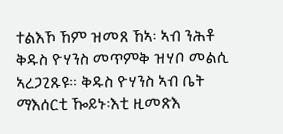ተልእኾ ኸም ዝመጸ ኸኣ፡ ኣብ ንሕቶ ቅዱስ ዮሃንስ መጥምቅ ዝሃቦ መልሲ ኣረጋጊጹዩ። ቅዱስ ዮሃንስ ኣብ ቤት ማእሰርቲ ዀይኑ፡እቲ ዚመጽእ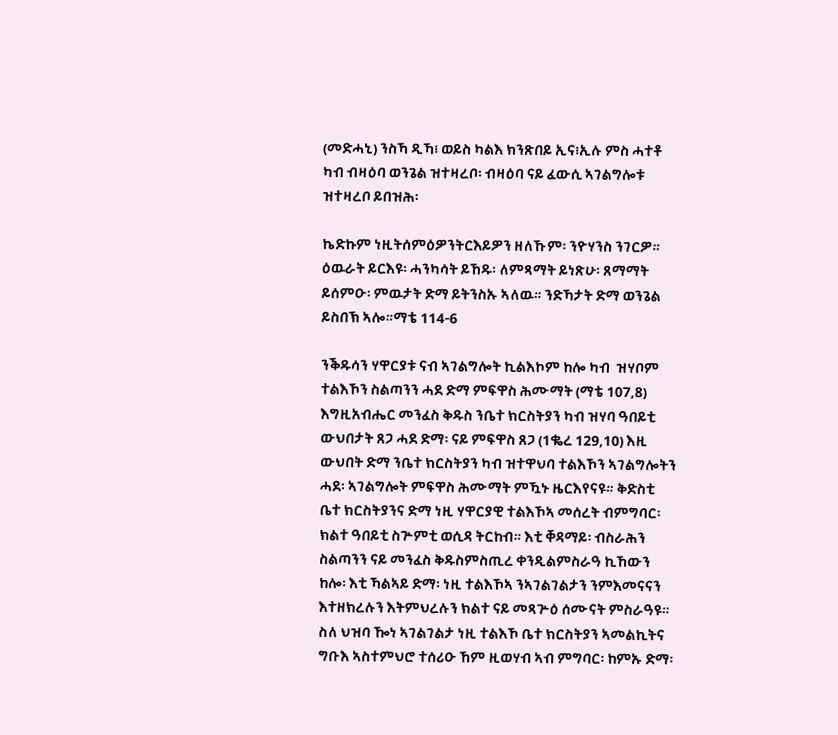(መድሓኒ) ንስኻ ዲኻ፧ ወይስ ካልእ ክንጽበይ ኢና፧ኢሉ ምስ ሓተቶ ካብ ብዛዕባ ወንጌል ዝተዛረቦ፡ ብዛዕባ ናይ ፈውሲ ኣገልግሎቱ ዝተዛረቦ ይበዝሕ፡

ኬድኩም ነዚትሰምዕዎንትርእይዎን ዘለኹም፡ ንዮሃንስ ንገርዎ። ዕዉራት ይርእዩ፡ ሓንካሳት ይኸዱ፡ ለምጻማት ይነጽሁ፡ ጸማማት ይሰምዑ፡ ምዉታት ድማ ይትንስኡ ኣለዉ። ንድኻታት ድማ ወንጌል ይስበኽ ኣሎ።ማቴ 114-6

ንቕዱሳን ሃዋርያቱ ናብ ኣገልግሎት ኪልእኮም ከሎ ካብ  ዝሃቦም ተልእኾን ስልጣንን ሓደ ድማ ምፍዋስ ሕሙማት (ማቴ 107,8) እግዚአብሔር መንፈስ ቅዱስ ንቤተ ክርስትያን ካብ ዝሃባ ዓበይቲ ውህበታት ጸጋ ሓደ ድማ፡ ናይ ምፍዋስ ጸጋ (1ቈረ 129,10) እዚ ውህበት ድማ ንቤተ ክርስትያን ካብ ዝተዋህባ ተልእኾን ኣገልግሎትን ሓደ፡ ኣገልግሎት ምፍዋስ ሕሙማት ምዃኑ ዜርእየናዩ። ቅድስቲ ቤተ ክርስትያንና ድማ ነዚ ሃዋርያዊ ተልእኾኣ መሰረት ብምግባር፡ ክልተ ዓበይቲ ስጕምቲ ወሲዳ ትርከብ። እቲ ቐዳማይ፡ ብስራሕን ስልጣንን ናይ መንፈስ ቅዱስምስጢረ ቀንዲልምስራዓ ኪኸውን ከሎ፡ እቲ ኻልኣይ ድማ፡ ነዚ ተልእኾኣ ንኣገልገልታን ንምእመናናን እተዘክረሉን እትምህረሉን ክልተ ናይ መጻጕዕ ሰሙናት ምስራዓዩ። ስለ ህዝባ ዀነ ኣገልገልታ ነዚ ተልእኾ ቤተ ክርስትያን ኣመልኪትና ግቡእ ኣስተምህሮ ተሰሪዑ ኸም ዚወሃብ ኣብ ምግባር፡ ከምኡ ድማ፡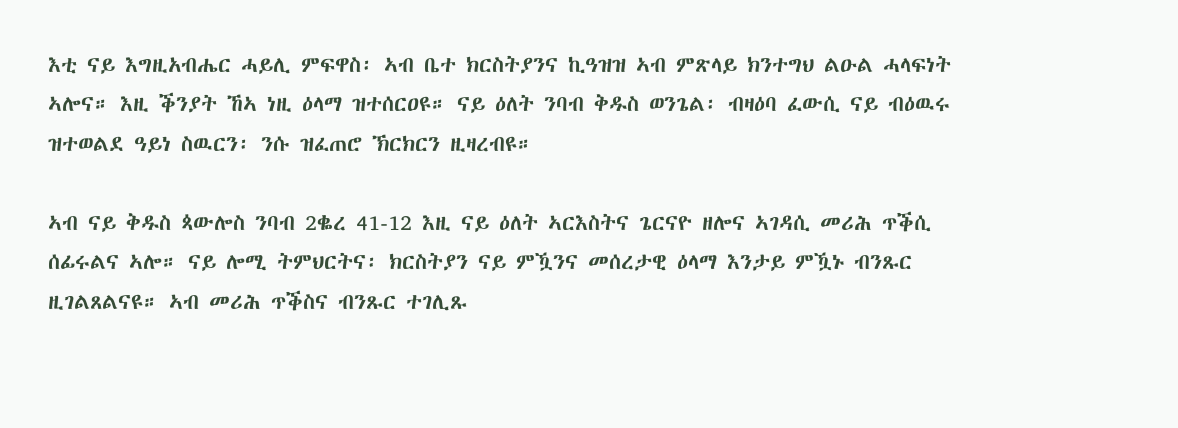እቲ ናይ እግዚአብሔር ሓይሊ ምፍዋስ፡ ኣብ ቤተ ክርስትያንና ኪዓዝዝ ኣብ ምጽላይ ክንተግህ ልዑል ሓላፍነት ኣሎና። እዚ ቕንያት ኸኣ ነዚ ዕላማ ዝተሰርዐዩ። ናይ ዕለት ንባብ ቅዱስ ወንጌል፡ ብዛዕባ ፈውሲ ናይ ብዕዉሩ ዝተወልደ ዓይነ ስዉርን፡ ንሱ ዝፈጠሮ ኽርክርን ዚዛረብዩ።

ኣብ ናይ ቅዱስ ጳውሎስ ንባብ 2ቈረ 41-12 እዚ ናይ ዕለት ኣርእስትና ጌርናዮ ዘሎና ኣገዳሲ መሪሕ ጥቕሲ ሰፊሩልና ኣሎ። ናይ ሎሚ ትምህርትና፡ ክርስትያን ናይ ምዃንና መሰረታዊ ዕላማ እንታይ ምዃኑ ብንጹር ዚገልጸልናዩ። ኣብ መሪሕ ጥቕስና ብንጹር ተገሊጹ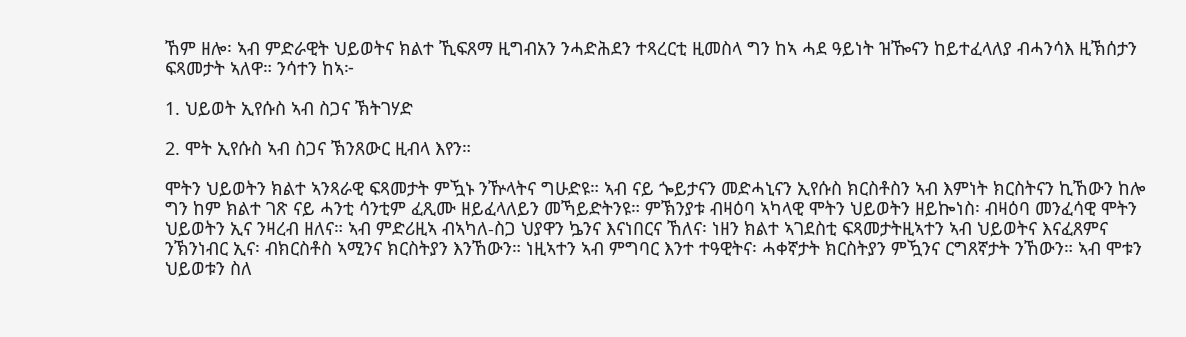ኸም ዘሎ፡ ኣብ ምድራዊት ህይወትና ክልተ ኺፍጸማ ዚግብአን ንሓድሕደን ተጻረርቲ ዚመስላ ግን ከኣ ሓደ ዓይነት ዝዀናን ከይተፈላለያ ብሓንሳእ ዚኽሰታን ፍጻመታት ኣለዋ። ንሳተን ከኣ፦

1. ህይወት ኢየሱስ ኣብ ስጋና ኽትገሃድ

2. ሞት ኢየሱስ ኣብ ስጋና ኽንጸውር ዚብላ እየን።

ሞትን ህይወትን ክልተ ኣንጻራዊ ፍጻመታት ምዃኑ ንዅላትና ግሁድዩ። ኣብ ናይ ጐይታናን መድሓኒናን ኢየሱስ ክርስቶስን ኣብ እምነት ክርስትናን ኪኸውን ከሎ ግን ከም ክልተ ገጽ ናይ ሓንቲ ሳንቲም ፈጺሙ ዘይፈላለይን መኻይድትንዩ። ምኽንያቱ ብዛዕባ ኣካላዊ ሞትን ህይወትን ዘይኰነስ፡ ብዛዕባ መንፈሳዊ ሞትን ህይወትን ኢና ንዛረብ ዘለና። ኣብ ምድሪዚኣ ብኣካለ-ስጋ ህያዋን ኴንና እናነበርና ኸለና፡ ነዘን ክልተ ኣገደስቲ ፍጻመታትዚኣተን ኣብ ህይወትና እናፈጸምና ንኽንነብር ኢና፡ ብክርስቶስ ኣሚንና ክርስትያን እንኸውን። ነዚኣተን ኣብ ምግባር እንተ ተዓዊትና፡ ሓቀኛታት ክርስትያን ምዃንና ርግጸኛታት ንኸውን። ኣብ ሞቱን ህይወቱን ስለ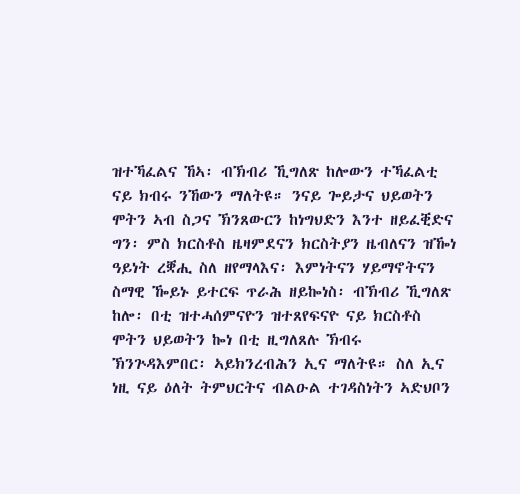ዝተኻፈልና ኸኣ፡ ብኽብሪ ኺግለጽ ከሎውን ተኻፈልቲ ናይ ክብሩ ንኸውን ማለትዩ። ንናይ ጐይታና ህይወትን ሞትን ኣብ ስጋና ኽንጸውርን ከነግህድን እንተ ዘይፈቒድና ግን፡ ምስ ክርስቶስ ዜዛምደናን ክርስትያን ዜብለናን ዝዀነ ዓይነት ረቛሒ ስለ ዘየማላእና፡ እምነትናን ሃይማኖትናን ስማዊ ዀይኑ ይተርፍ ጥራሕ ዘይኰነስ፡ ብኽብሪ ኺግለጽ ከሎ፡ በቲ ዝተሓሰምናዮን ዝተጸየፍናዮ ናይ ክርስቶስ ሞትን ህይወትን ኰነ በቲ ዚግለጸሉ ኽብሩ ኽንጕዳእምበር፡ ኣይክንረብሕን ኢና ማለትዩ። ስለ ኢና ነዚ ናይ ዕለት ትምህርትና ብልዑል ተገዳስነትን ኣድህቦን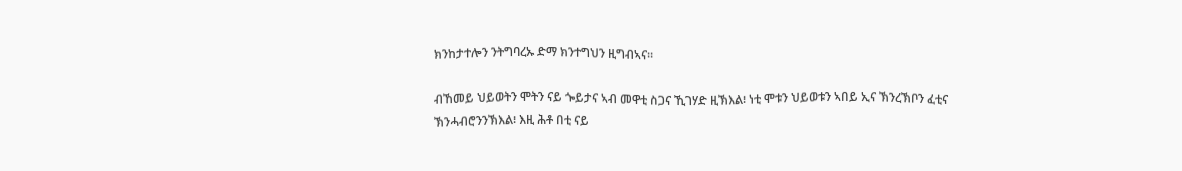ክንከታተሎን ንትግባረኡ ድማ ክንተግህን ዚግብኣና።

ብኸመይ ህይወትን ሞትን ናይ ጐይታና ኣብ መዋቲ ስጋና ኺገሃድ ዚኽእል፧ ነቲ ሞቱን ህይወቱን ኣበይ ኢና ኽንረኽቦን ፈቲና ኽንሓብሮንንኽእል፧ እዚ ሕቶ በቲ ናይ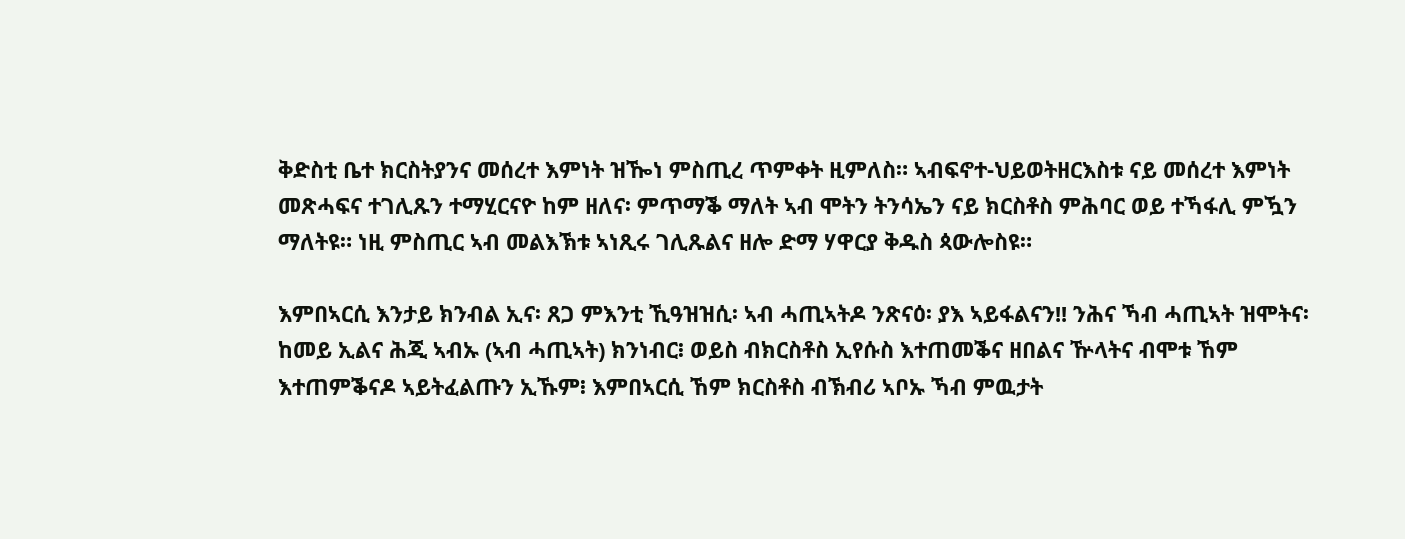ቅድስቲ ቤተ ክርስትያንና መሰረተ እምነት ዝዀነ ምስጢረ ጥምቀት ዚምለስ። ኣብፍኖተ-ህይወትዘርእስቱ ናይ መሰረተ እምነት መጽሓፍና ተገሊጹን ተማሂርናዮ ከም ዘለና፡ ምጥማቕ ማለት ኣብ ሞትን ትንሳኤን ናይ ክርስቶስ ምሕባር ወይ ተኻፋሊ ምዃን ማለትዩ። ነዚ ምስጢር ኣብ መልእኽቱ ኣነጺሩ ገሊጹልና ዘሎ ድማ ሃዋርያ ቅዱስ ጳውሎስዩ።

እምበኣርሲ እንታይ ክንብል ኢና፡ ጸጋ ምእንቲ ኺዓዝዝሲ፡ ኣብ ሓጢኣትዶ ንጽናዕ፡ ያእ ኣይፋልናን!! ንሕና ኻብ ሓጢኣት ዝሞትና፡ ከመይ ኢልና ሕጂ ኣብኡ (ኣብ ሓጢኣት) ክንነብር፧ ወይስ ብክርስቶስ ኢየሱስ እተጠመቕና ዘበልና ዅላትና ብሞቱ ኸም እተጠምቕናዶ ኣይትፈልጡን ኢኹም፧ እምበኣርሲ ኸም ክርስቶስ ብኽብሪ ኣቦኡ ኻብ ምዉታት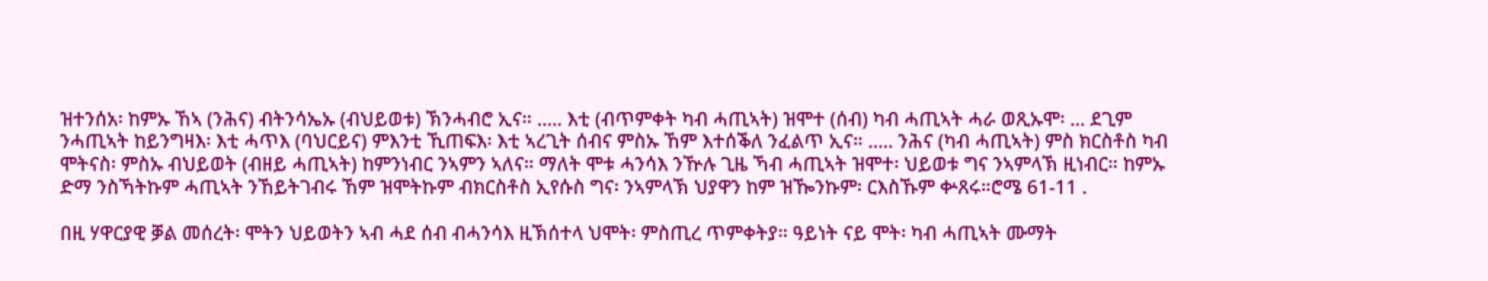ዝተንሰአ፡ ከምኡ ኸኣ (ንሕና) ብትንሳኤኡ (ብህይወቱ) ኽንሓብሮ ኢና። ..... እቲ (ብጥምቀት ካብ ሓጢኣት) ዝሞተ (ሰብ) ካብ ሓጢኣት ሓራ ወጺኡሞ፡ ... ደጊም ንሓጢኣት ከይንግዛእ፡ እቲ ሓጥእ (ባህርይና) ምእንቲ ኺጠፍእ፡ እቲ ኣረጊት ሰብና ምስኡ ኸም እተሰቕለ ንፈልጥ ኢና። ..... ንሕና (ካብ ሓጢኣት) ምስ ክርስቶስ ካብ ሞትናስ፡ ምስኡ ብህይወት (ብዘይ ሓጢኣት) ከምንነብር ንኣምን ኣለና። ማለት ሞቱ ሓንሳእ ንዅሉ ጊዜ ኻብ ሓጢኣት ዝሞተ፡ ህይወቱ ግና ንኣምላኽ ዚነብር። ከምኡ ድማ ንስኻትኩም ሓጢኣት ንኸይትገብሩ ኸም ዝሞትኩም ብክርስቶስ ኢየሱስ ግና፡ ንኣምላኽ ህያዋን ከም ዝዀንኩም፡ ርእስኹም ቍጸሩ።ሮሜ 61-11 .

በዚ ሃዋርያዊ ቓል መሰረት፡ ሞትን ህይወትን ኣብ ሓደ ሰብ ብሓንሳእ ዚኽሰተላ ህሞት፡ ምስጢረ ጥምቀትያ። ዓይነት ናይ ሞት፡ ካብ ሓጢኣት ሙማት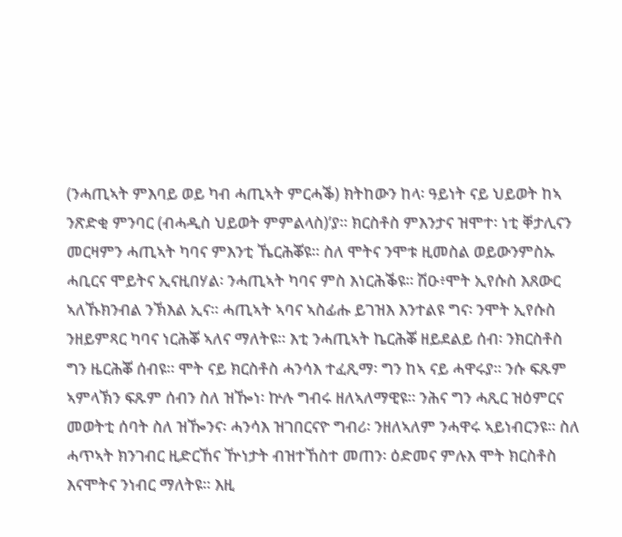(ንሓጢኣት ምእባይ ወይ ካብ ሓጢኣት ምርሓቕ) ክትከውን ከላ፡ ዓይነት ናይ ህይወት ከኣ ንጽድቂ ምንባር (ብሓዲስ ህይወት ምምልላስ)’ያ። ክርስቶስ ምእንታና ዝሞተ፡ ነቲ ቐታሊናን መርዛምን ሓጢኣት ካባና ምእንቲ ኼርሕቖዩ። ስለ ሞትና ንሞቱ ዚመስል ወይውንምስኡ ሓቢርና ሞይትና ኢናዚበሃል፡ ንሓጢኣት ካባና ምስ እነርሕቕዩ። ሽዑ፥ሞት ኢየሱስ እጸውር ኣለኹክንብል ንኽእል ኢና። ሓጢኣት ኣባና ኣስፊሑ ይገዝእ እንተልዩ ግና፡ ንሞት ኢየሱስ ንዘይምጻር ካባና ነርሕቖ ኣለና ማለትዩ። እቲ ንሓጢኣት ኬርሕቖ ዘይደልይ ሰብ፡ ንክርስቶስ ግን ዜርሕቖ ሰብዩ። ሞት ናይ ክርስቶስ ሓንሳእ ተፈጺማ፡ ግን ከኣ ናይ ሓዋሩያ። ንሱ ፍጹም ኣምላኽን ፍጹም ሰብን ስለ ዝዀነ፡ ኵሉ ግብሩ ዘለኣለማዊዩ። ንሕና ግን ሓጺር ዝዕምርና መወትቲ ሰባት ስለ ዝዀንና፡ ሓንሳእ ዝገበርናዮ ግብሪ፡ ንዘለኣለም ንሓዋሩ ኣይነብርንዩ። ስለ ሓጥኣት ክንገብር ዚድርኸና ዅነታት ብዝተኸስተ መጠን፡ ዕድመና ምሉእ ሞት ክርስቶስ እናሞትና ንነብር ማለትዩ። እዚ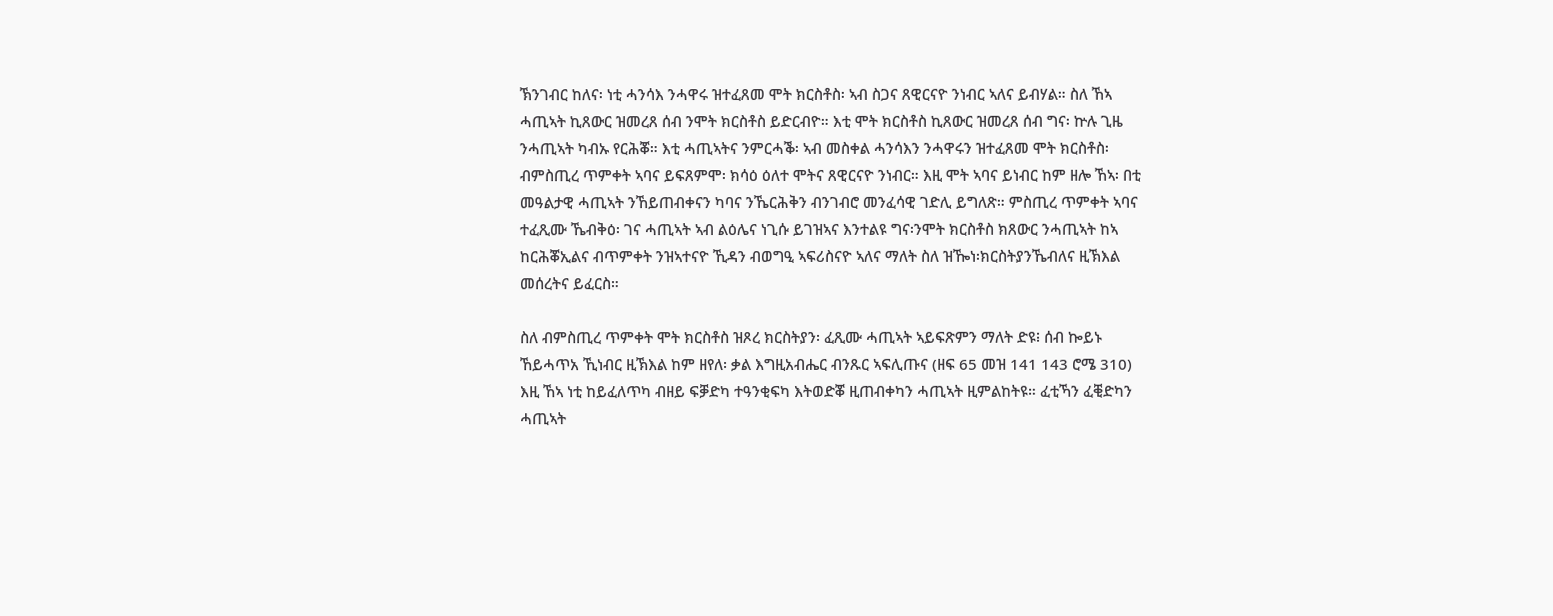ኽንገብር ከለና፡ ነቲ ሓንሳእ ንሓዋሩ ዝተፈጸመ ሞት ክርስቶስ፡ ኣብ ስጋና ጸዊርናዮ ንነብር ኣለና ይብሃል። ስለ ኸኣ ሓጢኣት ኪጸውር ዝመረጸ ሰብ ንሞት ክርስቶስ ይድርብዮ። እቲ ሞት ክርስቶስ ኪጸውር ዝመረጸ ሰብ ግና፡ ኵሉ ጊዜ ንሓጢኣት ካብኡ የርሕቖ። እቲ ሓጢኣትና ንምርሓቕ፡ ኣብ መስቀል ሓንሳእን ንሓዋሩን ዝተፈጸመ ሞት ክርስቶስ፡ ብምስጢረ ጥምቀት ኣባና ይፍጸምሞ፡ ክሳዕ ዕለተ ሞትና ጸዊርናዮ ንነብር። እዚ ሞት ኣባና ይነብር ከም ዘሎ ኸኣ፡ በቲ መዓልታዊ ሓጢኣት ንኸይጠብቀናን ካባና ንኼርሕቅን ብንገብሮ መንፈሳዊ ገድሊ ይግለጽ። ምስጢረ ጥምቀት ኣባና ተፈጺሙ ኼብቅዕ፡ ገና ሓጢኣት ኣብ ልዕሌና ነጊሱ ይገዝኣና እንተልዩ ግና፡ንሞት ክርስቶስ ክጸውር ንሓጢኣት ከኣ ከርሕቖኢልና ብጥምቀት ንዝኣተናዮ ኺዳን ብወግዒ ኣፍሪስናዮ ኣለና ማለት ስለ ዝዀነ፡ክርስትያንኼብለና ዚኽእል መሰረትና ይፈርስ።

ስለ ብምስጢረ ጥምቀት ሞት ክርስቶስ ዝጾረ ክርስትያን፡ ፈጺሙ ሓጢኣት ኣይፍጽምን ማለት ድዩ፧ ሰብ ኰይኑ ኸይሓጥአ ኺነብር ዚኽእል ከም ዘየለ፡ ቃል እግዚአብሔር ብንጹር ኣፍሊጡና (ዘፍ 65 መዝ 141 143 ሮሜ 310) እዚ ኸኣ ነቲ ከይፈለጥካ ብዘይ ፍቓድካ ተዓንቂፍካ እትወድቖ ዚጠብቀካን ሓጢኣት ዚምልከትዩ። ፈቲኻን ፈቒድካን ሓጢኣት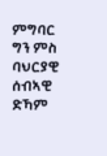ምግባር ግን ምስ ባህርያዊ ሰብኣዊ ድኻም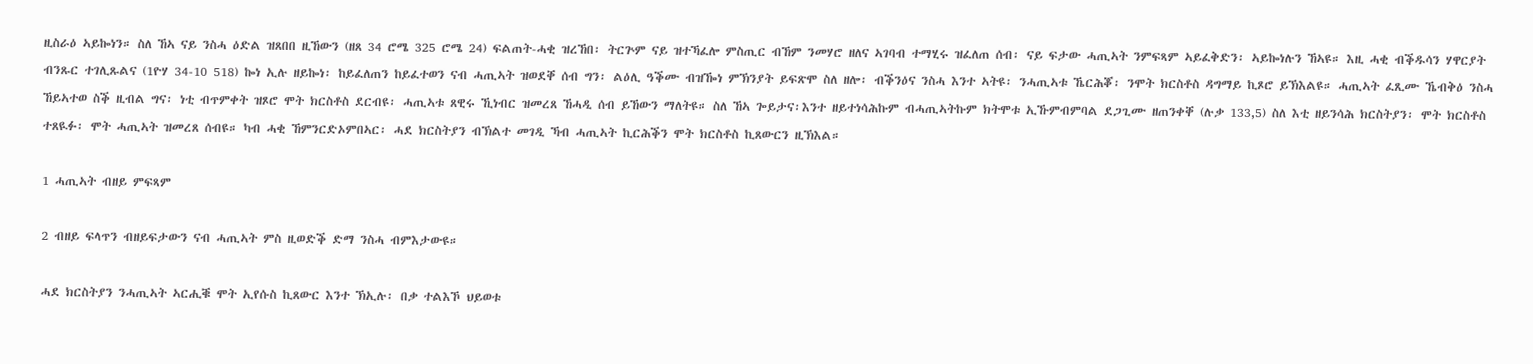ዚስራዕ ኣይኰነን። ስለ ኸኣ ናይ ንስሓ ዕድል ዝጸበበ ዚኸውን (ዘጸ 34 ሮሜ 325 ሮሜ 24) ፍልጠት-ሓቂ ዝረኸበ፡ ትርጕም ናይ ዝተኻፈሎ ምስጢር ብኸም ንመሃሮ ዘለና ኣገባብ ተማሂሩ ዝፈለጠ ሰብ፡ ናይ ፍታው ሓጢኣት ንምፍጻም ኣይፈቅድን፡ ኣይኰነሉን ኸኣዩ። እዚ ሓቂ ብቕዱሳን ሃዋርያት ብንጹር ተገሊጹልና (1ዮሃ 34-10 518) ኰነ ኢሉ ዘይኰነ፡ ከይፈለጠን ከይፈተወን ናብ ሓጢኣት ዝወደቐ ሰብ ግን፡ ልዕሊ ዓቕሙ ብዝዀነ ምኽንያት ይፍጽሞ ስለ ዘሎ፡ ብቕንዕና ንስሓ እንተ ኣትዩ፡ ንሓጢኣቱ ኼርሕቖ፡ ንሞት ክርስቶስ ዳግማይ ኪጾሮ ይኽእልዩ። ሓጢኣት ፈጺሙ ኼብቅዕ ንስሓ ኸይኣተወ ስቕ ዚብል ግና፡ ነቲ ብጥምቀት ዝጾሮ ሞት ክርስቶስ ደርብዩ፡ ሓጢኣቱ ጸዊሩ ኺነብር ዝመረጸ ኸሓዲ ሰብ ይኸውን ማለትዩ። ስለ ኸኣ ጐይታና፡እንተ ዘይተነሳሕኩም ብሓጢኣትኩም ክትሞቱ ኢኹምብምባል ደጋጊሙ ዘጠንቀቐ (ሉቃ 133,5) ስለ እቲ ዘይንሳሕ ክርስትያን፡ ሞት ክርስቶስ ተጸዪፉ፡ ሞት ሓጢኣት ዝመረጸ ሰብዩ። ካብ ሓቂ ኸምንርድኦምበኣር፡ ሓደ ክርስትያን ብኽልተ መገዲ ኻብ ሓጢኣት ኪርሕቕን ሞት ክርስቶስ ኪጸውርን ዚኽእል።

1 ሓጢኣት ብዘይ ምፍጻም

2 ብዘይ ፍላጥን ብዘይፍታውን ናብ ሓጢኣት ምስ ዚወድቕ ድማ ንስሓ ብምእታውዩ።

ሓደ ክርስትያን ንሓጢኣት ኣርሒቑ ሞት ኢየሱስ ኪጸውር እንተ ኽኢሉ፡ በቃ ተልእኾ ህይወቱ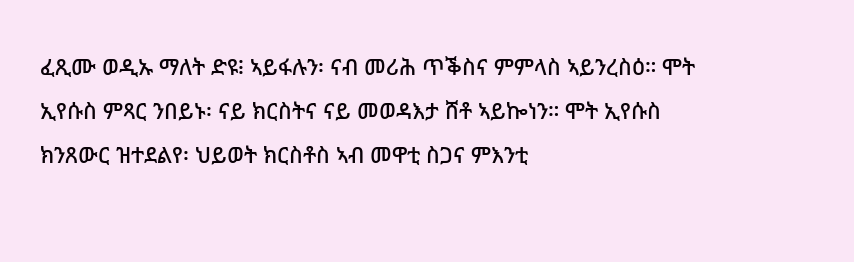ፈጺሙ ወዲኡ ማለት ድዩ፧ ኣይፋሉን፡ ናብ መሪሕ ጥቕስና ምምላስ ኣይንረስዕ። ሞት ኢየሱስ ምጻር ንበይኑ፡ ናይ ክርስትና ናይ መወዳእታ ሸቶ ኣይኰነን። ሞት ኢየሱስ ክንጸውር ዝተደልየ፡ ህይወት ክርስቶስ ኣብ መዋቲ ስጋና ምእንቲ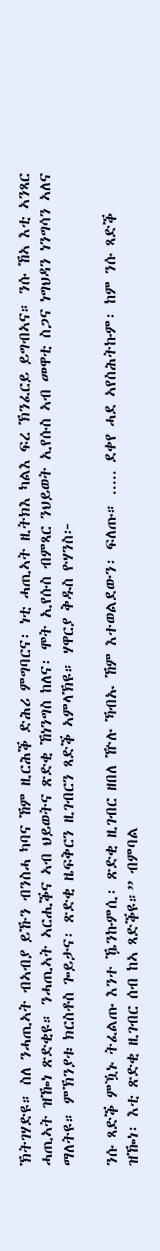ኽትገሃድዩ። ስለ ንሓጢኣት ብኣብያ ይኹን ብንስሓ ካባና ኸም ዚርሕቕ ድሕሪ ምግባርና፡ ነቲ ሓጢኣት ዚትክእ ካልእ ፍረ ኽንፈርይ ይግብኣና። ንሱ ኸኣ እቲ ኣንጻር ሓጢኣት ዝዀነ ጽድቂዩ። ንሓጢኣት ኣርሒቕና ኣብ ህይወትና ጽድቂ ኸነንግስ ከለና፡ ሞት ኢየሱስ ብምጻር ንህይወት ኢየሱስ ኣብ መዋቲ ስጋና ነግህዳን ነንግሳን ኣለና ማለትዩ። ምኽንያቱ ክርስቶስ ጐይታና፡ ጽድቂ ዜፍቅርን ዚገብርን ጻድቕ ኣምላኽዩ። ሃዋርያ ቅዱስ ዮሃንስ፦

ንሱ ጻድቕ ምዃኑ ትፈልጡ እንተ ዄንኩምሲ፡ ጽድቂ ዚገብር ዘበለ ዅሉ ኻብኡ ኸም እተወልደውን፡ ፍለጡ። ..... ደቀየ ሓደ ኣየስሕትኩም፡ ከም ንሱ ጻድቕ ዝዀነ፡ እቲ ጽድቂ ዚገብር ሰብ ከኣ ጻድቕዩ።” ብምባል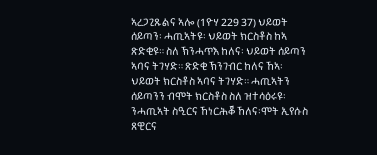ኣረጋጊጹልና ኣሎ (1ዮሃ 229 37) ህይወት ሰይጣን፡ ሓጢኣትዩ፡ ህይወት ክርስቶስ ከኣ ጽድቂዩ። ስለ ኽንሓጥእ ከለና፡ ህይወት ሰይጣን ኣባና ትገሃድ። ጽድቂ ኽንገብር ከለና ኸኣ፡ ህይወት ክርስቶስ ኣባና ትገሃድ። ሓጢኣትን ሰይጣንን ብሞት ክርስቶስ ስለ ዝተሳዕሩዩ፡ ንሓጢኣት ስዒርና ኸነርሕቖ ኸለና፡ሞት ኢየሱስ ጸዊርና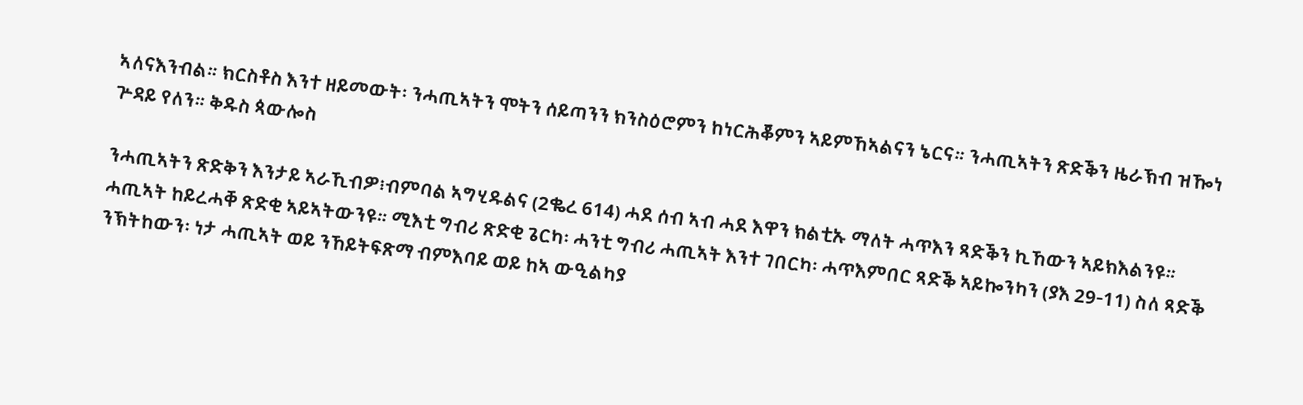ኣለናእንብል። ክርስቶስ እንተ ዘይመውት፡ ንሓጢኣትን ሞትን ሰይጣንን ክንስዕሮምን ከነርሕቖምን ኣይምኸኣልናን ኔርና። ንሓጢኣትን ጽድቕን ዜራኽብ ዝዀነ ጕዳይ የለን። ቅዱስ ጳውሎስ

ንሓጢኣትን ጽድቅን እንታይ ኣራኺብዎ፧ብምባል ኣግሂዱልና (2ቈረ 614) ሓደ ሰብ ኣብ ሓደ እዋን ክልቲኡ ማለት ሓጥእን ጻድቕን ኪኸውን ኣይክእልንዩ። ሓጢኣት ከይረሓቐ ጽድቂ ኣይኣትውንዩ። ሚእቲ ግብሪ ጽድቂ ጌርካ፡ ሓንቲ ግብሪ ሓጢኣት እንተ ገበርካ፡ ሓጥእምበር ጻድቕ ኣይኰንካን (ያእ 29-11) ስለ ጻድቕ ንኽትከውን፡ ነታ ሓጢኣት ወይ ንኸይትፍጽማ ብምእባይ ወይ ከኣ ውዒልካያ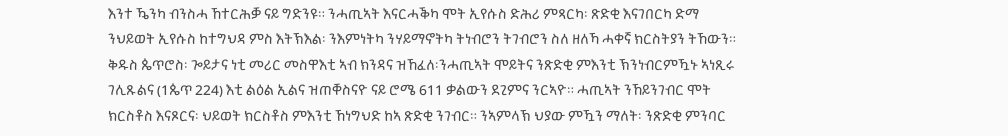እንተ ዄንካ ብንስሓ ኸተርሕቓ ናይ ግድንዩ። ንሓጢኣት እናርሓቕካ ሞት ኢየሱስ ድሕሪ ምጻርካ፡ ጽድቂ እናገበርካ ድማ ንህይወት ኢየሱስ ከተግህዳ ምስ እትኽእል፡ ንእምነትካ ንሃይማኖትካ ትነብሮን ትገብሮን ስለ ዘለኻ ሓቀኛ ክርስትያን ትኸውን። ቅዱስ ጴጥሮስ፡ ጐይታና ነቲ መሪር መስዋእቲ ኣብ ክንዳና ዝኸፈለ፡ንሓጢኣት ሞይትና ንጽድቂ ምእንቲ ኽንነብርምዃኑ ኣነጺሩ ገሊጹልና (1ጴጥ 224) እቲ ልዕል ኢልና ዝጠቐስናዮ ናይ ሮሜ 611 ቃልውን ደጊምና ንርኣዮ። ሓጢኣት ንኸይንገብር ሞት ክርስቶስ እናጾርና፡ ህይወት ክርስቶስ ምእንቲ ኸነግህድ ከኣ ጽድቂ ንገብር። ንኣምላኽ ህያው ምዃን ማለት፡ ንጽድቂ ምንባር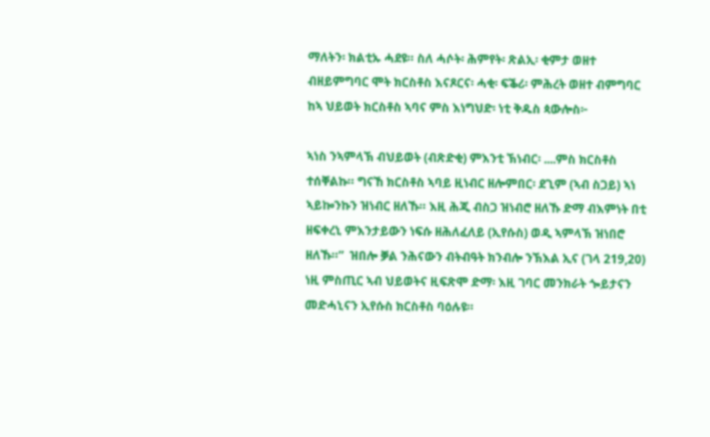ማለትን፡ ክልቲኡ ሓደዩ። ስለ ሓሶት፡ ሕምየት፡ ጽልኢ፡ ቂምታ ወዘተ ብዘይምግባር ሞት ክርስቶስ እናጾርና፡ ሓቂ፡ ፍቕሪ፡ ምሕረት ወዘተ ብምግባር ከኣ ህይወት ክርስቶስ ኣባና ምስ እነግህድ፡ ነቲ ቅዱስ ጳውሎስ፦

ኣነስ ንኣምላኽ ብህይወት (ብጽድቂ) ምእንቲ ኽነብር፡ ....ምስ ክርስቶስ ተሰቐልኩ። ግናኸ ክርስቶስ ኣባይ ዚነብር ዘሎምበር፡ ደጊም (ኣብ ስጋይ) ኣነ ኣይኰንኩን ዝነብር ዘለኹ። እዚ ሕጂ ብስጋ ዝነብሮ ዘለኹ ድማ ብእምነት በቲ ዘፍቀረኒ ምእንታይውን ነፍሱ ዘሕለፈለይ (ኢየሱስ) ወዲ ኣምላኽ ዝነበሮ ዘለኹ።”  ዝበሎ ቓል ንሕናውን ብትብዓት ክንብሎ ንኽእል ኢና (ገላ 219,20) ነዚ ምስጢር ኣብ ህይወትና ዚፍጽሞ ድማ፡ እዚ ገባር መንክራት ጐይታናን መድሓኒናን ኢየሱስ ክርስቶስ ባዕሉዩ።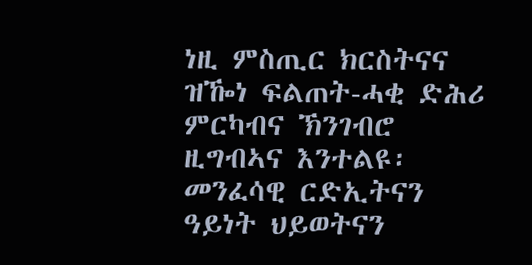ነዚ ምስጢር ክርስትናና ዝዀነ ፍልጠት-ሓቂ ድሕሪ ምርካብና ኽንገብሮ ዚግብኣና እንተልዩ፡ መንፈሳዊ ርድኢትናን ዓይነት ህይወትናን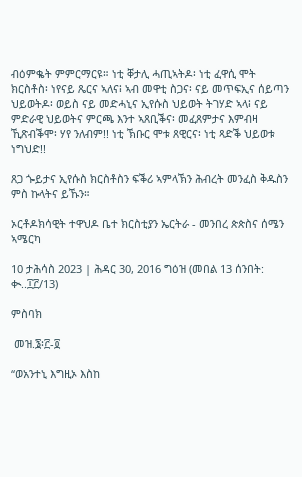ብዕምቈት ምምርማርዩ። ነቲ ቐታሊ ሓጢኣትዶ፡ ነቲ ፈዋሲ ሞት ክርስቶስ፡ ነየናይ ጼርና ኣለና፧ ኣብ መዋቲ ስጋና፡ ናይ መጥፍኢና ሰይጣን ህይወትዶ፡ ወይስ ናይ መድሓኒና ኢየሱስ ህይወት ትገሃድ ኣላ፧ ናይ ምድራዊ ህይወትና ምርጫ እንተ ኣጸቢቕና፡ መፈጸምታና እምብዛ ኺጽብቕሞ፡ ሃየ ንለብም!! ነቲ ኽቡር ሞቱ ጸዊርና፡ ነቲ ጻድቕ ህይወቱ ነግህድ!!

ጸጋ ጐይታና ኢየሱስ ክርስቶስን ፍቕሪ ኣምላኽን ሕብረት መንፈስ ቅዱስን ምስ ኩላትና ይኹን።

ኦርቶዶክሳዊት ተዋህዶ ቤተ ክርስቲያን ኤርትራ - መንበረ ጵጵስና ሰሜን ኣሜርካ

10 ታሕሳስ 2023 | ሕዳር 30, 2016 ግዕዝ (መበል 13 ሰንበት: ቊ..፲፫/13)

ምስባክ

 መዝ.፮፡፫-፬

“ወአንተኒ እግዚኦ እስከ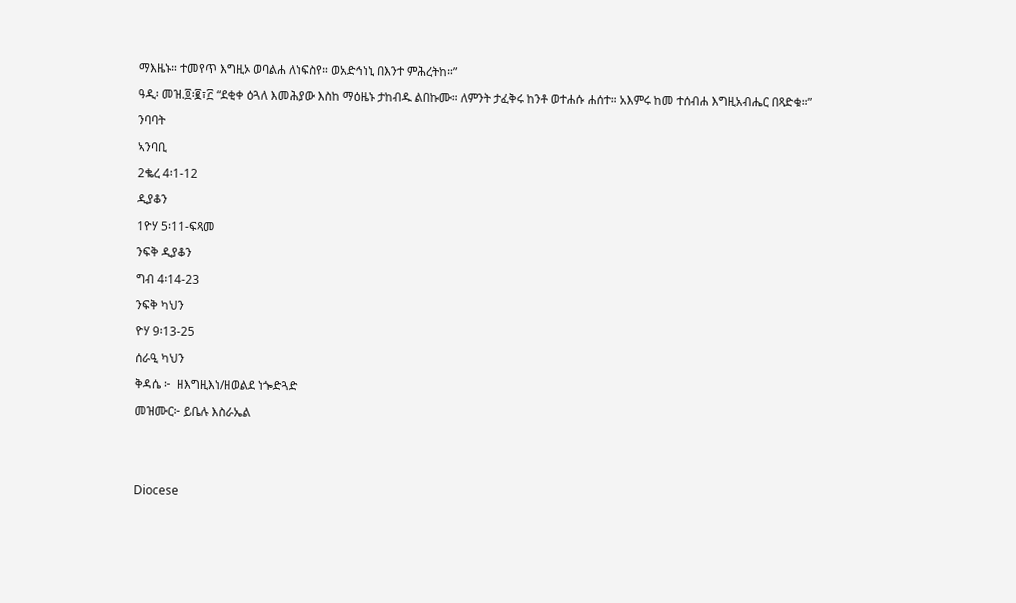ማእዜኑ። ተመየጥ እግዚኦ ወባልሐ ለነፍስየ። ወአድኅነኒ በእንተ ምሕረትከ።”

ዓዲ፡ መዝ.፬፡፪፣፫ “ደቂቀ ዕጓለ እመሕያው እስከ ማዕዜኑ ታከብዱ ልበኩሙ። ለምንት ታፈቅሩ ከንቶ ወተሐሱ ሐሰተ። አእምሩ ከመ ተሰብሐ እግዚአብሔር በጻድቁ።”

ንባባት

ኣንባቢ

2ቈረ 4፡1-12

ዲያቆን

1ዮሃ 5፡11-ፍጻመ

ንፍቅ ዲያቆን

ግብ 4፡14-23

ንፍቅ ካህን

ዮሃ 9፡13-25

ሰራዒ ካህን

ቅዳሴ ፦  ዘእግዚእነ/ዘወልደ ነጐድጓድ

መዝሙር፦ ይቤሉ እስራኤል





Diocese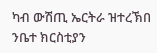ካብ ውሽጢ ኤርትራ ዝተረኽበ ንቤተ ክርስቲያን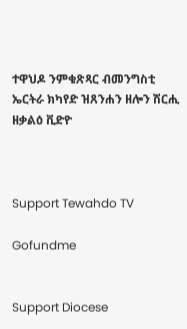ተዋህዶ ንምቁጽጻር ብመንግስቲ ኤርትራ ክካየድ ዝጸንሐን ዘሎን ሽርሒ ዘቃልዕ ቪድዮ



Support Tewahdo TV

Gofundme


Support Diocese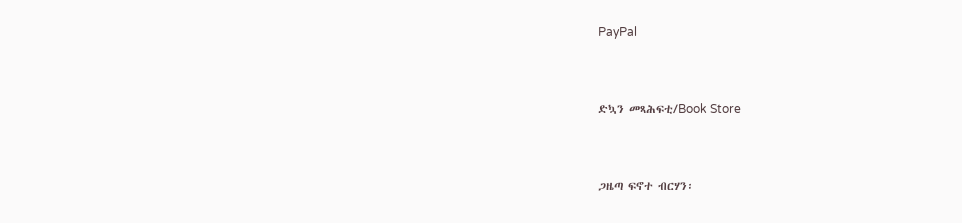PayPal


ድኳን መጻሕፍቲ/Book Store


ጋዜጣ ፍኖተ ብርሃን፡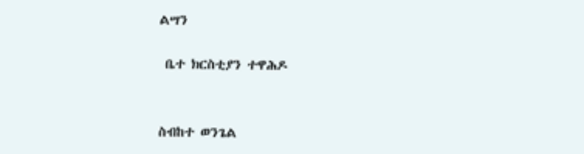ልሣን

 ቤተ ክርስቲያን ተዋሕዶ


ስብከተ ወንጌል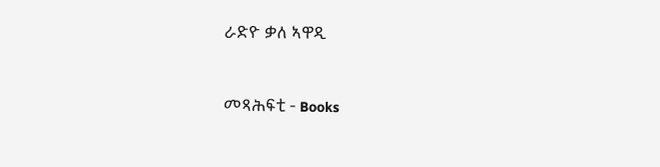ራድዮ ቃለ ኣዋዲ


መጻሕፍቲ - Books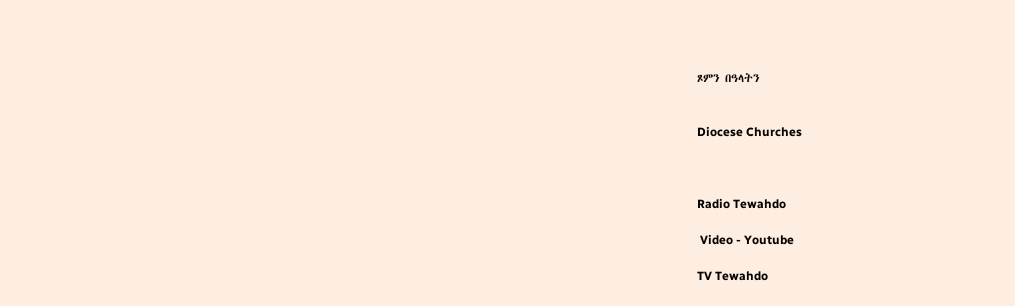ጾምን በዓላትን


Diocese Churches



Radio Tewahdo

 Video - Youtube

TV Tewahdo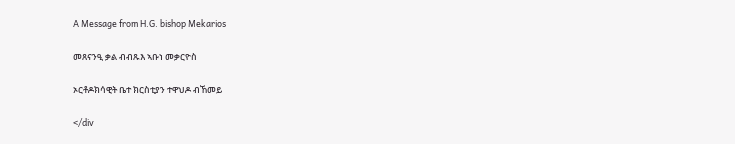A Message from H.G. bishop Mekarios

መጸናንዒ ቃል ብብጹእ ኣቡነ መቃርዮስ

ኦርቶዶክሳዊት ቤተ ክርስቲያን ተዋህዶ ብኸመይ

</div